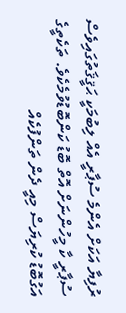ރުފިޔާ އަކަށް އެންމެ ސުޕާރީ އެއް ލިބުމަކީ ޙަޤީޤަތުގައިވެސް ސުޕާރީ ކާ މީހުންނަށް އޮތް ބޮޑު ކަންބޮޑުވުމެކެވެ. ތަކެތީގެ އަގުބޮޑު ކުރިޔަސް މިއީ ދެން ތަންފުކެއް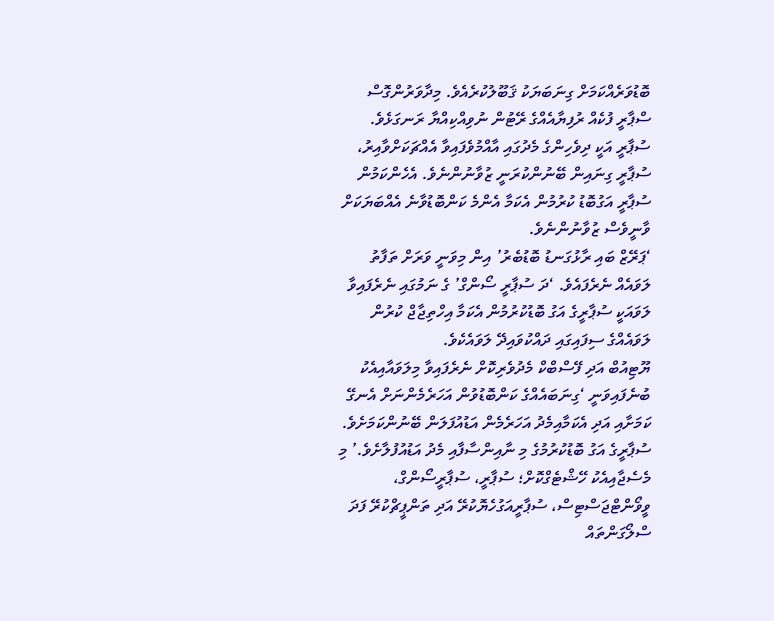ބޮޑުވަރެއްކަމަށް ގިނަބަޔަކު ޤަބޫލުކުރެއެވެ. މިދާވަރުންގޮސް ސްޕާރީ ފުކެއް ރުފިޔާއެއްގެ ރޭޓުން ނުވިއްކިއްޔާ ރަނގަޅެވެ. ސުޕާރީ އަކީ ދިވެހިންގެ މެދުގައި އާއްމުވެފައިވާ އެއްޗަކަށްވާއިރު، ސުޕާރީ ގިނައިން ބޭނުންކުރަނީ ޒުވާނުންނެވެ. އެހެންކަމުން ސުޕާރީ އަގުބޮޑު ކުރުމުން އެކަމާ އެންމެ ކަންބޮޑުވާނެ އެއްބަޔަކަށް ވާނީވެސް ޒުވާނުންނެވެ.
‘ޕަރޭޒް ބައި ރާޅުގަނޑު ބޮޑުބެރު’ އިން މިވަނީ ވަރަށް ތަފާތު ލަވައެއް ނެރެފައެވެ. ‘ދަ ސުޕާރީ ސޯންގް’ ގެ ނަމުގައި ނެރެފައިވާ ލަވައަކީ ސުޕާރީގެ އަގު ބޮޑުކުރުމުން އެކަމާ އިހްތިޖާޖް ކުރުން ލަވައެއްގެ ސިފައިގައި ދައްކުވައިދޭ ލަވައެކެވެ.
ޔޫޓިއުބް އަދި ފޭސްބްކް މެދުވެރިކޮށް ނެރެފައިވާ މިލަވައާއިއެކު ބުނެފައިވަނީ ‘ގިނަބައެއްގެ ކަންބޮޑުވުން އަހަރެމެންނަށް އެނގޭ ކަމަށާއި އަދި އެކަމާއިމެދު އަހަރެމެން އަޑުއުފަލަން ބޭނުންކަމަށެވެ. ސުޕާރީގެ އަގު ބޮޑުކުރުމުގެ މި ނާއިންސާފާއި މެދު އަޑުއުފުލާށެވެ.’ މި މެސެޖާއިއެކު ހޭޝްޓެގްކޮށް؛ ސުޕާރީ، ސުޕާރީސޯންގް، ވީވޯންޓްޖަސްޓިސް، ސުޕާރީއަގުހެޔޮކުރޭ އަދި ތަންޕީޗްކުރޭ ފަދަ ސްލޯގަންތައް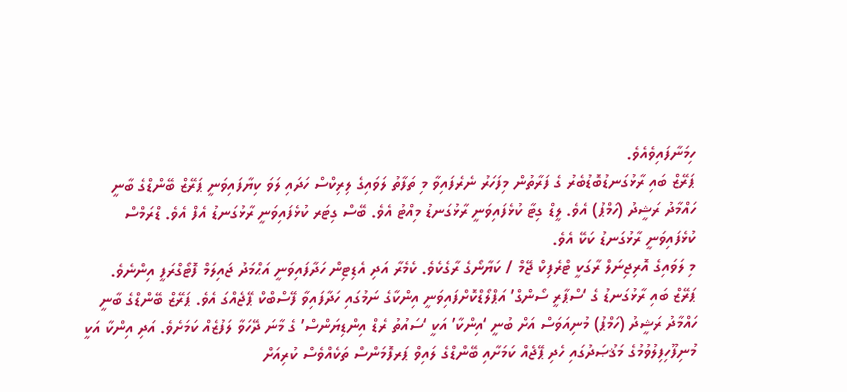ހިމަނާފައިވެއެވެ.
ޕަރޭޒް ބައި ރާޅުގަނޑުބޮޑުބެރު ގެ ފަރާތުން މިފަހަރު ނެރެފައިވާ މި ތަފާތު ލަވައިގެ ލިރިކްސް ހަދައި ލަވަ ކިޔާފައިވަނީ ޕަރޭޒް ބޭންޑްގެ ބާނީ ހައްމާދު ރަޝީދު (ހަމްޕު) އެވެ. ލީޑް ގިޓާ ކުޅެފައިވަނީ ރާޅުގަނޑު މިއްޓު އެވެ. ބޭސް ގިޓަރ ކުޅެފައިވަނީ ރާޅުގަނޑު އެފް އެވެ. ޑްރަމްސް ކުޅެފައިވަނީ ރާޅުގަނޑު ކަކޭ އެވެ.
މި ލަވައިގެ އޮރިޖިނަލް ރާގަކީ ޓްރެފިކް ޖޭމް / ކަޔާނޯގެ ރާގެކެވެ. ކެމެރާ އަދި އެޑިޓިން ހަދާފައިވަނީ އަޙްމަދު ޖައިލަމް ފޮޓޯގްރަފީ އިންނެވެ.
ޕަރޭޒް ބައި ރާޅުގަނޑު ގެ ‘ސްޕާރީ ސޯންގް’ އަޕްލޯޑްކޮށްފައިވަނީ އިންކާގެ ނަމުގައި ހަދާފައިވާ ފޭސްބްކް ޕޭޖެއްގަ އެވެ. ޕަރޭޒް ބޭންޑްގެ ބާނީ ހައްމާދު ރަޝީދު (ހަމްޕު) މުނިއަވަސް އަށް ބުނީ ‘އިންކާ’ އަކީ ‘ސައުތު ރެޑް އިންޑިޔަންސް’ ގެ މާނަ ދޭހަވާ ލަފުޒެއް ކަމަށެވެ. އަދި އިންކާ އަކީ މުނިފޫހިފިލުވުމުގެ މަޤުޞަދުގައި ހެދި ޕޭޖެއް ކަމަށާއި ބޭންޑްގެ ލައިވް ޕަރފޮމަންސް ތަކެއްވެސް ކުރިއަށް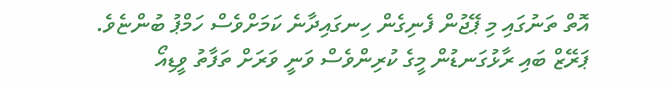އޮތް ތަނުގައި މި ޕޭޖުން ފެނިގެން ހިނގައިދާނެ ކަމަށްވެސް ހަމްޕު ބުންޏެވެ.
ޕަރޭޒް ބައި ރާޅުގަނޑުން މީގެ ކުރިންވެސް ވަނީ ވަރަށް ތަފާތު ވީޑިއޯ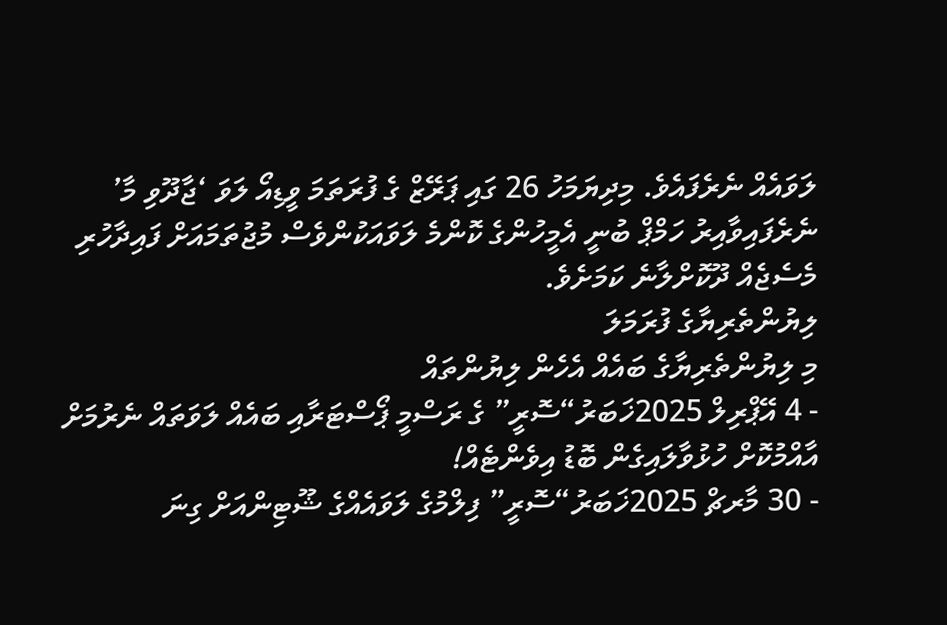ލަވައެއް ނެރެފައެވެ. މިދިޔަމަހު 26 ގައި ޕަރޭޒް ގެ ފުރަތަމަ ވީޑިއޯ ލަވަ ‘ޖާދޫވި މާ’ ނެރެފައިވާއިރު ހަމްޕް ބުނީ އެމީހުންގެ ކޮންމެ ލަވައަކުންވެސް މުޖުތަމައަށް ފައިދާހުރި މެސެޖެއް ދޫކޮށްލާނެ ކަމަށެވެ.
ލިޔުންތެރިޔާގެ ފުރަމަލަ
މި ލިޔުންތެރިޔާގެ ބައެއް އެހެން ލިޔުންތައް
- 4 އޭޕްރިލް 2025ޚަބަރު“ސޮރީ” ގެ ރަސްމީ ޕޯސްޓަރާއި ބައެއް ލަވަތައް ނެރުމަށް އާއްމުކޮށް ހުޅުވާލައިގެން ބޮޑު އިވެންޓެއް!
- 30 މާރޗް 2025ޚަބަރު“ސޮރީ” ފިލްމުގެ ލަވައެއްގެ ޝޫޓިންއަށް ގިނަ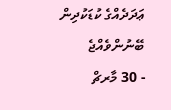ޢަދަދެއްގެ ކުޑަކުދިން ބޭނުންވެއްޖެ
- 30 މާރޗް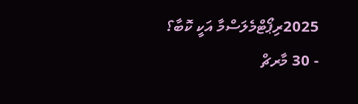2025ރިޕޯޓްމެލަސްމާ އަކީ ކޮބާ؟
- 30 މާރޗް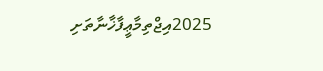2025އިޖްތިމާޢީފާޚާނާތަށި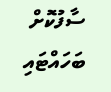ސާފުކޮށް ބަހައްޓައި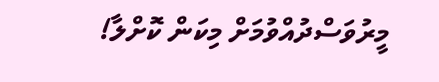މީރުވަސްދުއްވުމަށް މިކަން ކޮށްލާ!